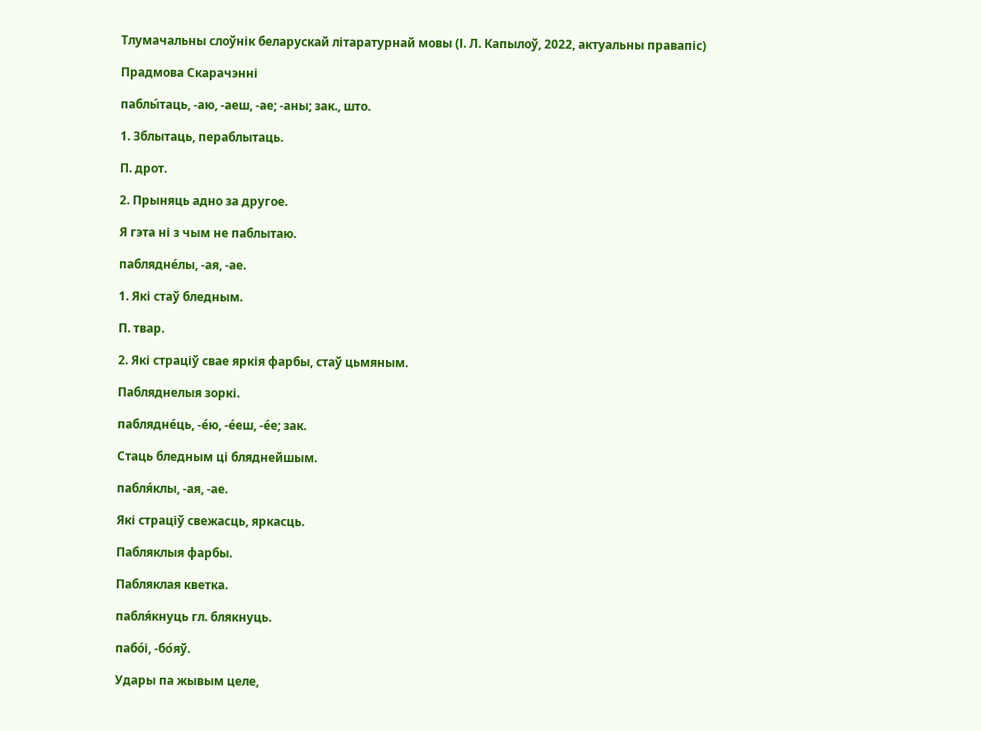Тлумачальны слоўнік беларускай літаратурнай мовы (І. Л. Капылоў, 2022, актуальны правапіс)

Прадмова Скарачэнні

паблы́таць, -аю, -аеш, -ае; -аны; зак., што.

1. Зблытаць, пераблытаць.

П. дрот.

2. Прыняць адно за другое.

Я гэта ні з чым не паблытаю.

паблядне́лы, -ая, -ае.

1. Які стаў бледным.

П. твар.

2. Які страціў свае яркія фарбы, стаў цьмяным.

Пабляднелыя зоркі.

паблядне́ць, -е́ю, -е́еш, -е́е; зак.

Стаць бледным ці бляднейшым.

пабля́клы, -ая, -ае.

Які страціў свежасць, яркасць.

Пабляклыя фарбы.

Пабляклая кветка.

пабля́кнуць гл. блякнуць.

пабо́і, -бо́яў.

Удары па жывым целе,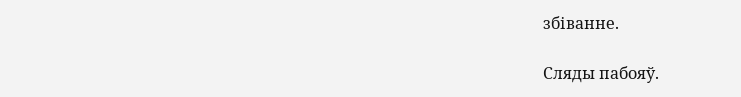збіванне.

Сляды пабояў.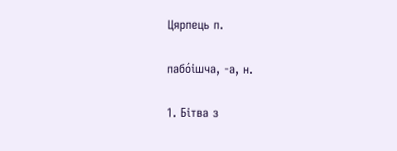Цярпець п.

пабо́ішча, -а, н.

1. Бітва з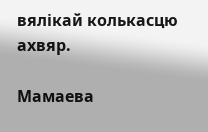вялікай колькасцю ахвяр.

Мамаева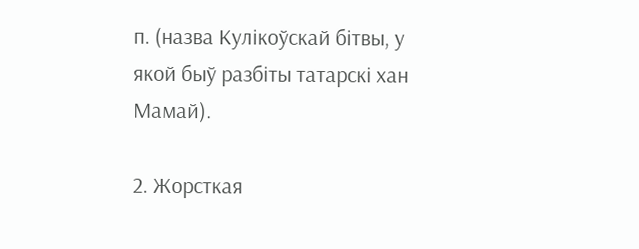п. (назва Кулікоўскай бітвы, у якой быў разбіты татарскі хан Мамай).

2. Жорсткая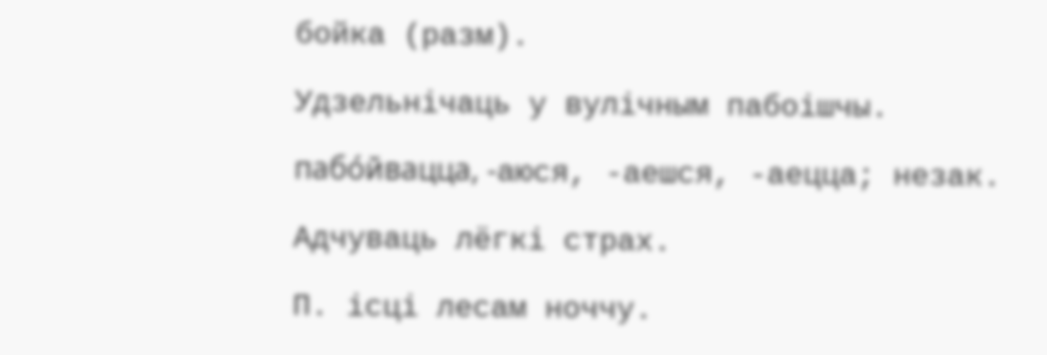бойка (разм).

Удзельнічаць у вулічным пабоішчы.

пабо́йвацца, -аюся, -аешся, -аецца; незак.

Адчуваць лёгкі страх.

П. ісці лесам ноччу.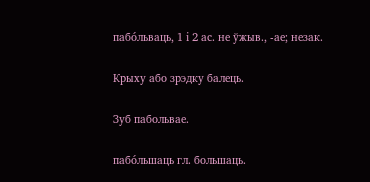пабо́льваць, 1 і 2 ас. не ўжыв., -ае; незак.

Крыху або зрэдку балець.

Зуб пабольвае.

пабо́льшаць гл. большаць.